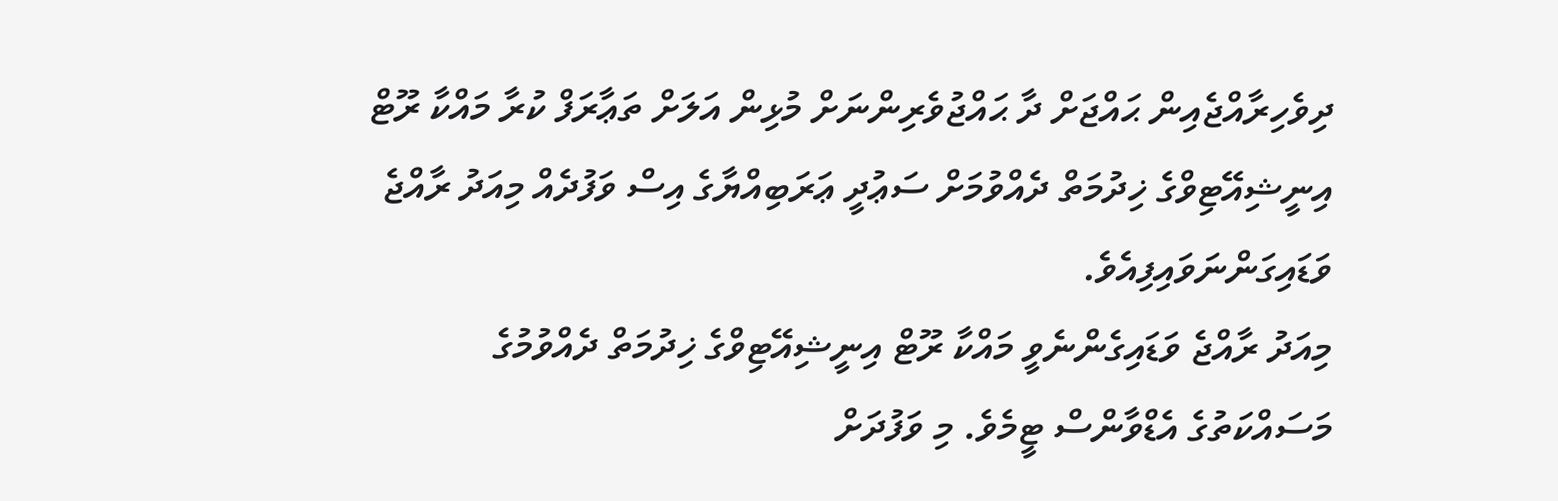ދިވެހިރާއްޖެއިން ޙައްޖަށް ދާ ޙައްޖުވެރިންނަށް މުޅިން އަލަށް ތަޢާރަފް ކުރާ މައްކާ ރޫޓް އިނީޝިއޭޓިވްގެ ޚިދުމަތް ދެއްވުމަށް ސަޢުދީ ޢަރަބިއްޔާގެ އިސް ވަފުދެއް މިއަދު ރާއްޖެ ވަޑައިގަންނަވައިފިއެވެ.
މިއަދު ރާއްޖެ ވަޑައިގެންނެވީ މައްކާ ރޫޓް އިނީޝިއޭޓިވްގެ ޚިދުމަތް ދެއްވުމުގެ މަސައްކަތުގެ އެޑްވާންސް ޓީމެވެ. މި ވަފުދަށް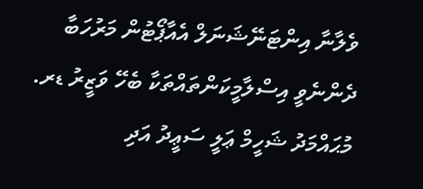ވެލާނާ އިންޓަނޭޝަނަލް އެއާޕޯޓުން މަރުހަބާ ދެންނެވީ އިސްލާމީކަންތައްތަކާ ބެހޭ ވަޒީރު ޑރ. މުޙައްމަދު ޝަހީމް ޢަލީ ސަޢީދު އަދި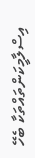އިސްލާމީކަންތައްތަކާ ބެހޭ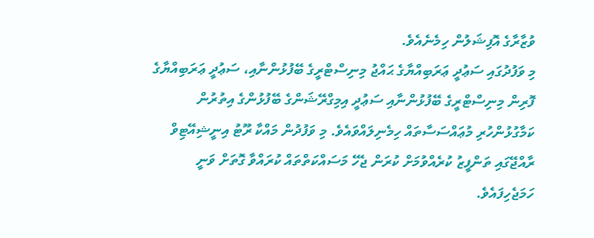ވުޒާރާގެ އޮފިޝަލުން ހިމެނެއެވެ.
މި ވަފުދުގައި ސަޢުދީ ޢަރަބިއްޔާގެ ޙައްޖު މިނިސްޓްރީގެ ބޭފުޅުންނާއި، ސަޢުދީ ޢަރަބިއްޔާގެ ފޮރިން މިނިސްޓްރީގެ ބޭފުޅުންނާއި ސަޢުދީ އިމިގްރޭޝަންގެ ބޭފުޅުންގެ އިތުރުން ކަމާގުޅުންހުރި މުޢައްސަސާތައް ހިމެނިލައްވައެވެ. މި ވަފުދުން މައްކާ ރޫޓު އިނީޝިއޭޓިވް ރާއްޖޭގައި ތަންފީޒު ކުރެއްވުމަށް ކުރަން ޖެހޭ މަސައްކަތްތައް ކުރައްވާ ގޮތަށް ވަނީ ހަމަޖެހިފައެވެ.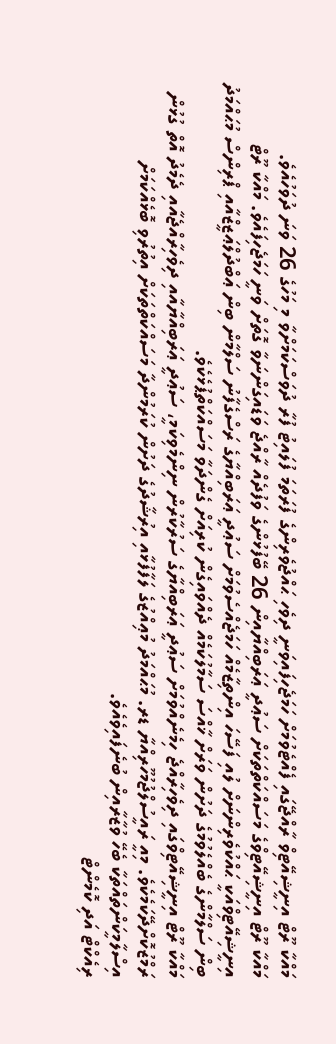މައްކާ ރޫޓް އިނީޝިއޭޓިވް ރާއްޖޭގައި ފެއްޓެވުމަށް ހަމަޖެހިފައިވަނީ ދިވެހި ޙައްޖުވެރިންގެ ފުރަތަމަ ފުލައިޓު ފުރާ ދުވަސްކަމަށްވާ މި މަހުގެ 26 ވަނަ ދުވަހުއެވެ.
މައްކާ ރޫޓް އިނީޝިއޭޓިވްގެ މަސައްކަތްތަކަށް ސަޢުދީ ޢަރަބިއްޔާއިން 26 ބޭފުޅުންގެ ވަފުދެއް ރާއްޖެ ވަޑައިގަންނަވާ ގޮތަށް ވަނީ ހަމަޖެހިފައެވެ. މައްކާ ރޫޓް އިނީޝިއޭޓިވްއަކީ ޙައްކުވެރިންނަށް ލުއި ފަސޭހަ އިންތިޒާމެއް ހަމަޖެއްސެވުމަށް ސަޢުދީ ޢަރަބިއްޔާގެ ރަސްގެފާނު ސަލްމާން ބިން ޢަބްދުލްޢަޒީޒްއާއި ޕްރިންސް މުޙައްމަދު ބިން ސަލްމާންގެ ބެއްލެވުމުގެ ދަށުން ވަރަށް ޚާއްސަ ސަމާލުކަމެއް ދެއްވައިގެން ކުރިއަށް ގެންދަވާ މަސައްކަތްޕުޅެކެވެ.
މައްކާ ރޫޓް އިނީޝިއޭޓިވްގައި ދިވެހިރާއްޖެ ހިމެނެއްވުމަށް ސަޢުދީ ޢަރަބިއްޔާގެ ސަރުކާރުން ނިންމެވިކަމީ، ސަޢުދީ ޢަރަބިއްޔާއާއި ދިވެހިރާއްޖެއާއި ދެމެދު އޮތް ގުޅުން ރަމްޒުކޮށްދޭކަމެކެވެ. މިއީ ރައީސުލްޖުމުހޫރިއްޔާ ޑރ. މުޙައްމަދު މުޢިއްޒުގެ ލަފާފުޅާއި އިރުޝާދުގެ ދަށުން ކުރަމުންދާ މަސައްކަތްތަކަށް އިތުރުވި ބޮޅެއްކަމަށް އިސްލާމީކަންތައްތަކާ ބެހޭ ވުޒާރާއިން ބުނެފައިވެއެވެ.
ރިއެކްޓް އަދި ކޮމެންޓް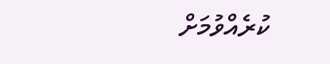ކުރެއްވުމަށް